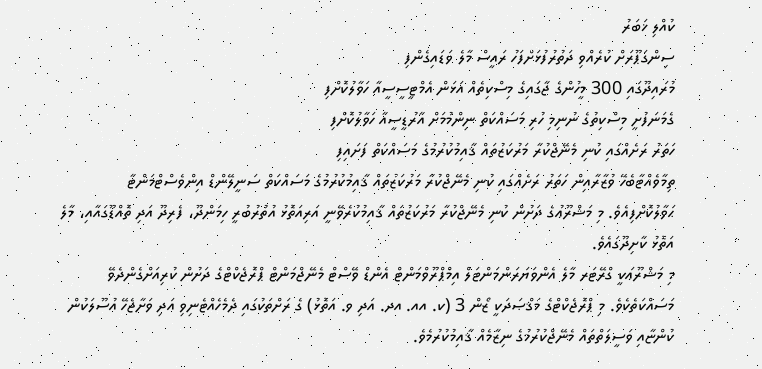ކުއްލި ޚަބަރު
ސިންގަޕޫރަށް ކުރެއްވި ދަތުރުފުޅަށްފަހު ރައީސް މާލެ ވަޑައިގެންފި
މުރައިދޫގައި 300 މީހުންގެ ޖާގައިގެ މިސްކިތެއް އަޅަން އެމްޓީސީސީއާ ހަވާލުކޮށްފި
ގެމަނަފުށީ މިސްކިތުގެ ނުނިމި ހުރި މަސައްކަތް ނިންމުމަށް އާރުޑީސީއާ ހަވާލުކޮށްފި
ހަތަރު ރަށެއްގައި ކުނި މެނޭޖްކުރާ މަރުކަޒުތައް ޤާއިމުކުރުމުގެ މަސައްކަތް ފަށައިފި
ތިމާވެއްޓާބެހޭ ވުޒާރާއިން ހަތަރު ރަށެއްގައި ކުނި މެނޭޖްކުރާ މަރުކަޒުތައް ޤާއިމުކުރުމުގެ މަސައްކަތް ސަނީލޭންޑް އިންވެސްޓްމަންޓާ ޙަވާލުކޮށްފިއެވެ. މި މަޝްރޫޢުގެ ދަށުން ކުނި މެނޭޖްކުރާ މަރުކަޒުތައް ޤާއިމުކުރެވޭނީ އަރިއަތޮޅު އުތުރުބުރީ ހިމަންދޫ، ފެރިދޫ އަދި ތޮއްޑޫގައާއި، މާލެ އަތޮޅު ކާށިދޫގައެވެ.
މި މަޝްރޫޢަކީ ގްރޭޓަރ މާލެ އެންވަޔަރަންމަންޓަލް އިމްޕްރޫވްމަންޓް އެންޑް ވޭސްޓް މެނޭޖްމަންޓް ޕްރޮޖެކްޓްގެ ދަށުން ކުރިއަށްގެންދެވޭ މަސައްކަތެކެވެ. މި ޕްރޮޖެކްޓްގެ މަޤްޞަދަކީ ޒޯން 3 (ކ. އއ. އދ. އަދި ވ. އަތޮޅު) ގެ ރަށްތަކުގައި ދެމެހެއްޓެނިވި އަދި ވަށާޖެހޭ އުސޫލަކުން ކުންޏާއި ވަސީލަތްތައް މެނޭޖްކުރުމުގެ ނިޒާމެއް ޤާއިމުކުރުމެވެ.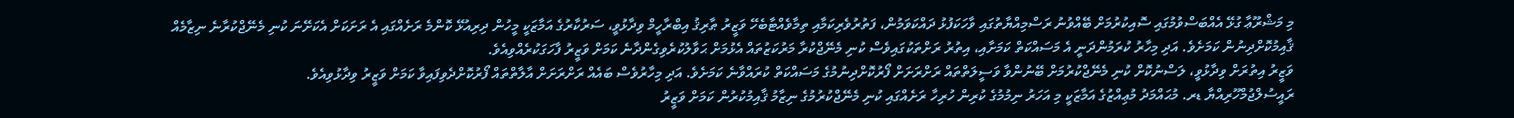މި މަޝްރޫޢާ ގުޅޭ އެއްބަސްވުމުގައި ސޮއިކުރުމަށް ބޭއްވުނު ރަސްމިއްޔާތުގައި ވާހަކަފުޅު ދައްކަވަމުން، ފަތުރުވެރިކަމާއި ތިމާވެއްޓާބެހޭ ވަޒީރު ޠާރިޤު އިބްރާހީމް ވިދާޅުވީ، ސަރުކާރުގެ އަމާޒަކީ މީހުން ދިރިއުޅޭ ކޮންމެ ރަށެއްގައި އެ ރަށަކަށް އެކަށޭނަ ކުނި މެނޭޖްކުރާނެ ނިޒާމެއް ޤާއިމުކޮށްދިނުން ކަމަށެވެ. އަދި މިހާރު ކުރަމުންދަނީ އެ މަސައްކަތް ކަމަށާއި، އިތުރު ރަށްތަކުގައިވެސް ކުނި މެނޭޖްކުރާ މަރުކަޒުތައް އެޅުމަށް ޙަވާލުކުރެވިގެންދާނެ ކަމަށް ވަޒީރު ފާހަގަކުރެއްވިއެވެ.
ވަޒީރު އިތުރަށް ވިދާޅުވީ، ލަސްނުކޮށް ކުނި މެނޭޖްކުރުމަށް ބޭނުންވާ ވަސީލަތްތައް ރަށްރަށަށް ފޯރުކޮށްދިނުމުގެ މަސައްކަތް ކުރައްވާނެ ކަމަށެވެ. އަދި މިހާރުވެސް ބައެއް ރަށްރަށަށް އާލާތްތައް ފޯރުކޮށްދެވިފައިވާ ކަމަށް ވަޒީރު ވިދާޅުވިއެވެ.
ރައީސުލްޖުމްހޫރިއްޔާ ޑރ. މުޙައްމަދު މުޢިއްޒުގެ އަމާޒަކީ މި އަހަރު ނިމުމުގެ ކުރިން ހުރިހާ ރަށެއްގައި ކުނި މެނޭޖްކުރުމުގެ ނިޒާމު ޤާއިމުކުރުން ކަމަށް ވަޒީރު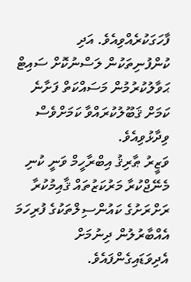ފާހަގަކުރެއްވިއެވެ. އަދި ކުންފުނިތަކުން ލަސްނުކޮށް ސައިޓް ޙަވާލުކުރުމުން މަސައްކަތް ފަށާނެ ކަމަށް ޤަބޫލުކުރައްވާ ކަމަށްވެސް ވިދާޅުވިއެވެ.
ވަޒީރު ޠާރިޤު އިބްރާހީމް ވަނީ ކުނި މެނޭޖްކުރާ މަރުކަޒުތައް ޤާއިމުކުރާ ރަށްރަށުގެ ކައުންސިލްތަކުގެ ފުރިހަމަ އެއްބާރުލުން ދިނުމަށް އެދިވަޑައިގެންފައެވެ.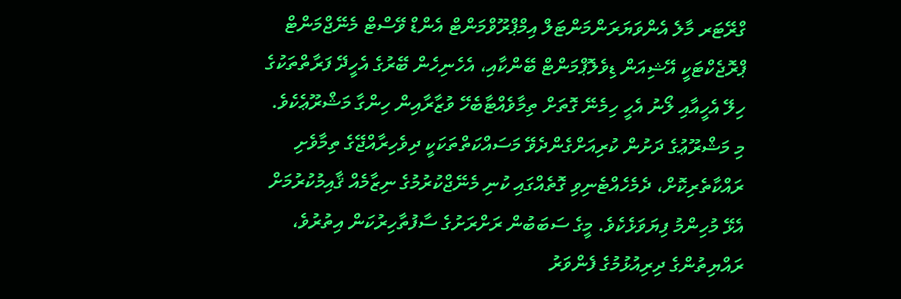ގްރޭޓަރ މާލެ އެންވަޔަރަންމަންޓަލް އިމްޕްރޫވްމަންޓް އެންޑް ވޭސްޓް މެނޭޖްމަންޓް ޕްރޮޖެކްޓަކީ އޭޝިއަން ޑިވެލޮޕްމަންޓް ބޭންކާއި، އެހެނިހެން ބޭރުގެ އެހީދޭ ފަރާތްތަކުގެ ހިލޭ އެހީއާއި ލޯނު އެހީ ހިމެނޭ ގޮތަށް ތިމާވެއްޓާބެހޭ ވުޒާރާއިން ހިންގާ މަޝްރޫޢެކެވެ.
މި މަޝްރޫޢުގެ ދަށުން ކުރިއަށްގެންދެވޭ މަސައްކަތްތަކަކީ ދިވެހިރާއްޖޭގެ ތިމާވެށި ރައްކާތެރިކޮށް، ދެމެހެއްޓެނިވި ގޮތެއްގައި ކުނި މެނޭޖްކުރުމުގެ ނިޒާމެއް ޤާއިމުކުރުމަށް އެޅޭ މުހިންމު ފިޔަވަޅެކެވެ. މީގެ ސަބަބުން ރަށްރަށުގެ ސާފުތާހިރުކަން އިތުރުވެ، ރައްޔިތުންގެ ދިރިއުޅުމުގެ ފެންވަރު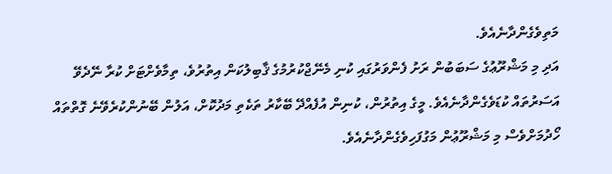މަތިވެގެންދާނެއެވެ.
އަދި މި މަޝްރޫޢުގެ ސަބަބުން ރަށު ފެންވަރުގައި ކުނި މެނޭޖްކުރުމުގެ ޤާބިލުކަން އިތުރުވެ، ތިމާވެށްޓަށް ކުރާ ނޭދެވޭ އަސަރުތައް ކުޑަވެގެންދާނެއެވެ. މީގެ އިތުރުން، ކުނިން އުފެއްދޭ ބޭކާރު ތަކެތި މަދުކޮށް، އަލުން ބޭނުންކުރެވޭނެ ގޮތްތައް ހޯދުމަށްވެސް މި މަޝްރޫޢުން މަގުފަހިވެގެންދާނެއެވެ.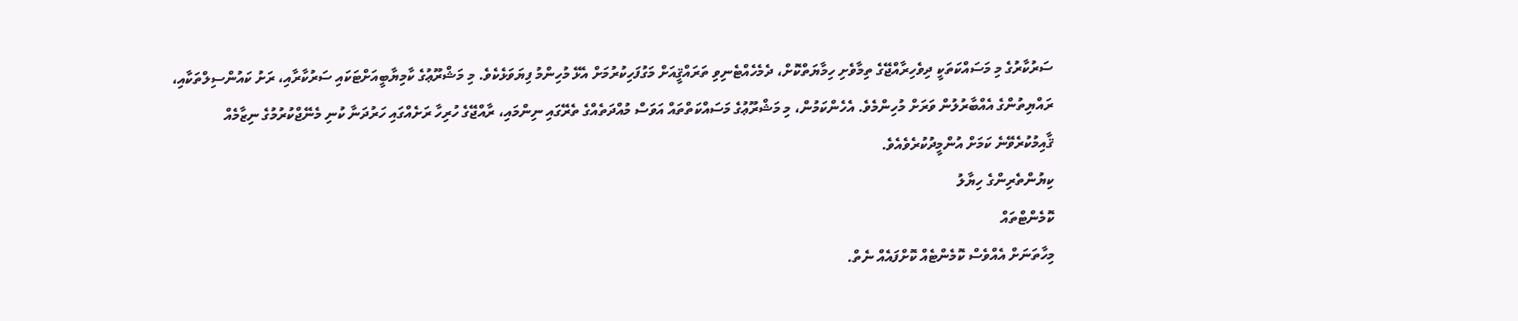ސަރުކާރުގެ މި މަސައްކަތަކީ ދިވެހިރާއްޖޭގެ ތިމާވެށި ހިމާޔަތްކޮށް، ދެމެހެއްޓެނިވި ތަރައްޤީއަށް މަގުފަހިކުރުމަށް އެޅޭ މުހިންމު ފިޔަވަޅެކެވެ. މި މަޝްރޫޢުގެ ކާމިޔާބީއަށްޓަކައި ސަރުކާރާއި، ރަށު ކައުންސިލްތަކާއި، ރައްޔިތުންގެ އެއްބާރުލުން ވަރަށް މުހިންމެވެ. އެހެންކަމުން، މި މަޝްރޫޢުގެ މަސައްކަތްތައް އަވަސް މުއްދަތެއްގެ ތެރޭގައި ނިންމައި، ރާއްޖޭގެ ހުރިހާ ރަށެއްގައި ހަރުދަނާ ކުނި މެނޭޖްކުރުމުގެ ނިޒާމެއް ޤާއިމުކުރެވޭނެ ކަމަށް އުންމީދުކުރެވެއެވެ.
ކިޔުންތެރިންގެ ހިޔާލު
ކޮމެންޓްތައް
މިހާތަނަށް އެއްވެސް ކޮމެންޓެއް ކޮށްފައެއް ނެތް.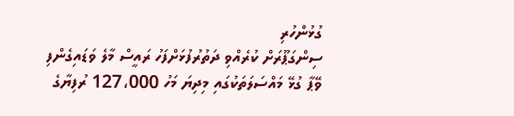ގުޅުންހުރި
ސިންގަޕޫރަށް ކުރެއްވި ދަތުރުފުޅަށްފަހު ރައީސް މާލެ ވަޑައިގެންފި
ވޭޕާ ގުޅޭ މައްސަލަތަކުގައި މިދިޔަ މަހު 127،000 ރުފިޔާގެ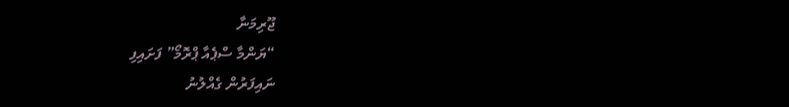ޖޫރިމަނާ
“ޔަންމާ ސްޕެއާ ޕްރޮމޯ” ފަށައިފި
ނައިފަރުން ގެއްލުނު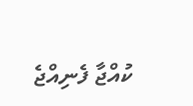ކުއްޖާ ފެނިއްޖެ